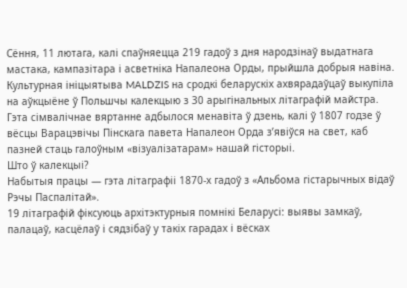Сёння, 11 лютага, калі спаўняецца 219 гадоў з дня народзінаў выдатнага мастака, кампазітара і асветніка Напалеона Орды, прыйшла добрыя навіна. Культурная ініцыятыва MALDZIS на сродкі беларускіх ахвярадаўцаў выкупіла на аўкцыёне ў Польшчы калекцыю з 30 арыгінальных літаграфій майстра.
Гэта сімвалічнае вяртанне адбылося менавіта ў дзень, калі ў 1807 годзе ў вёсцы Варацэвічы Пінскага павета Напалеон Орда з’явіўся на свет, каб пазней стаць галоўным «візуалізатарам» нашай гісторыі.
Што ў калекцыі?
Набытыя працы — гэта літаграфіі 1870-х гадоў з «Альбома гістарычных відаў Рэчы Паспалітай».
19 літаграфій фіксуюць архітэктурныя помнікі Беларусі: выявы замкаў, палацаў, касцёлаў і сядзібаў у такіх гарадах і вёсках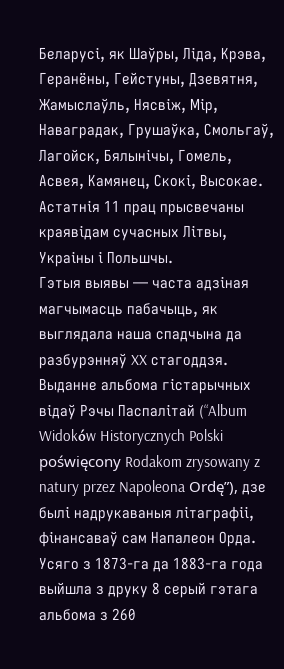Беларусі, як Шаўры, Ліда, Крэва, Геранёны, Гейстуны, Дзевятня, Жамыслаўль, Нясвіж, Мір, Наваградак, Грушаўка, Смольгаў, Лагойск, Бялынічы, Гомель, Асвея, Камянец, Скокі, Высокае.
Астатнія 11 прац прысвечаны краявідам сучасных Літвы, Украіны і Польшчы.
Гэтыя выявы — часта адзіная магчымасць пабачыць, як выглядала наша спадчына да разбурэнняў XX стагоддзя.
Выданне альбома гістарычных відаў Рэчы Паспалітай (“Album Widokόw Historycznych Polski poświęcony Rodakom zrysowany z natury przez Napoleona Ordę”), дзе былі надрукаваныя літаграфіі, фінансаваў сам Напалеон Орда.
Усяго з 1873-га да 1883-га года выйшла з друку 8 серый гэтага альбома з 260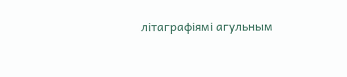літаграфіямі агульным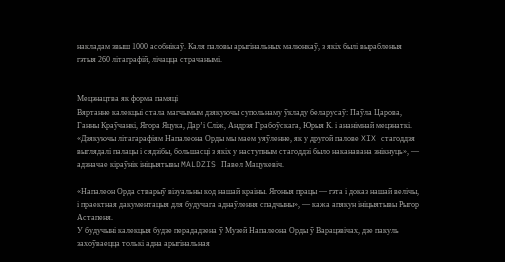накладам звыш 1000 асобнікаў. Каля паловы арыгінальных малюнкаў, з якіх былі вырабленыя гэтыя 260 літаграфій, лічацца страчанымі.


Мецэнацтва як форма памяці
Вяртанне калекцыі стала магчымым дзякуючы супольнаму ўкладу беларусаў: Паўла Царова, Ганны Краўчанкі, Ягора Яцука, Дар’і Сліж, Андрэя Грабоўскага, Юрыя К. і ананімнай мецэнаткі.
«Дзякуючы літагарафіям Напалеона Орды мы маем уяўленне, як у другой палове XIX стагоддзя выглядалі палацы і сядзібы, большасці з якіх у наступным стагоддзі было наканавана знікнуць», — адзначае кіраўнік ініцыятывы MALDZIS Павел Мацукевіч.

«Напалеон Орда стварыў візуальны код нашай краіны. Ягоныя працы — гэта і доказ нашай велічы, і праектная дакументацыя для будучага аднаўлення спадчыны», — кажа апякун ініцыятывы Рыгор Астапеня.
У будучыні калекцыя будзе перададзена ў Музей Напалеона Орды ў Варацэвічах, дзе пакуль захоўваецца толькі адна арыгінальная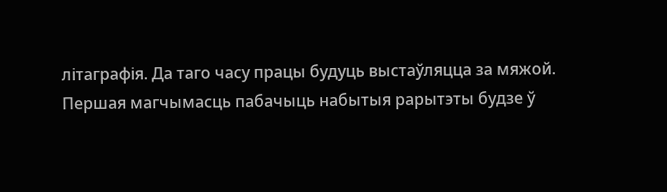літаграфія. Да таго часу працы будуць выстаўляцца за мяжой.
Першая магчымасць пабачыць набытыя рарытэты будзе ў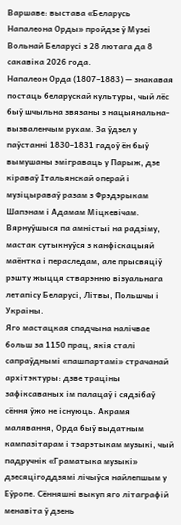Варшаве: выстава «Беларусь Напалеона Орды» пройдзе ў Музеі Вольнай Беларусі з 28 лютага да 8 сакавіка 2026 года.
Напалеон Орда (1807–1883) — знакавая постаць беларускай культуры, чый лёс быў шчыльна звязаны з нацыянальна-вызваленчым рухам. За ўдзел у паўстанні 1830–1831 гадоў ён быў вымушаны эміграваць у Парыж, дзе кіраваў Італьянскай операй і музіцыраваў разам з Фрэдэрыкам Шапэнам і Адамам Міцкевічам. Вярнуўшыся па амністыі на радзіму, мастак сутыкнуўся з канфіскацыяй маёнтка і пераследам, але прысвяціў рэшту жыцця стварэнню візуальнага летапісу Беларусі, Літвы, Польшчы і Украіны.
Яго мастацкая спадчына налічвае больш за 1150 прац, якія сталі сапраўднымі «пашпартамі» страчанай архітэктуры: дзве траціны зафіксаваных ім палацаў і сядзібаў сёння ўжо не існуюць. Акрамя малявання, Орда быў выдатным кампазітарам і тэарэтыкам музыкі, чый падручнік «Граматыка музыкі» дзесяцігоддзямі лічыўся найлепшым у Еўропе. Сённяшні выкуп яго літаграфій менавіта ў дзень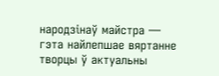народзінаў майстра — гэта найлепшае вяртанне творцы ў актуальны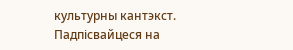культурны кантэкст.
Падпісвайцеся на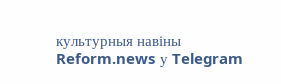культурныя навіны Reform.news у Telegram